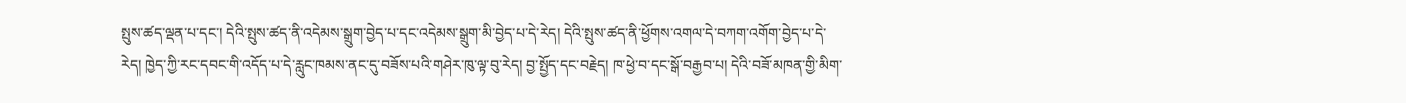སྤུས་ཚད་ལྡན་པ་དང་། དེའི་སྤུས་ཚད་ནི་འདེམས་སྒྲུག་བྱེད་པ་དང་འདེམས་སྒྲུག་མི་བྱེད་པ་དེ་རེད། དེའི་སྤུས་ཚད་ནི་ཕྱོགས་འགལ་དེ་བཀག་འགོག་བྱེད་པ་དེ་རེད། ཁྱེད་ཀྱི་རང་དབང་གི་འདོད་པ་དེ་རླུང་ཁམས་ནང་དུ་བཟོས་པའི་གཤེར་ཁུ་ལྟ་བུ་རེད། བྱ་སྤྱོད་དང་བརྗེད། ཁ་ཕྱེ་བ་དང་སྒོ་བརྒྱབ་པ། དེའི་བཟོ་མཁན་གྱི་མིག་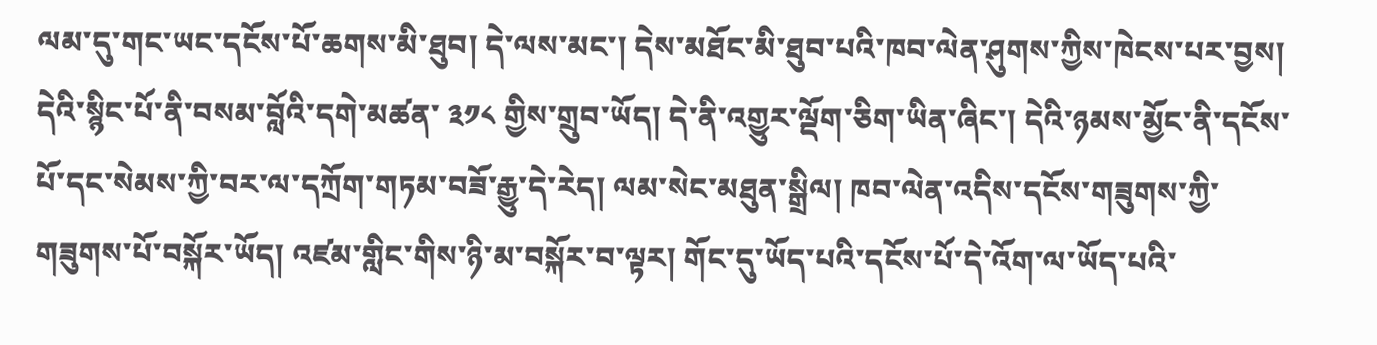ལམ་དུ་གང་ཡང་དངོས་པོ་ཆགས་མི་ཐུབ། དེ་ལས་མང་། དེས་མཐོང་མི་ཐུབ་པའི་ཁབ་ལེན་ཤུགས་ཀྱིས་ཁེངས་པར་བྱས། དེའི་སྙིང་པོ་ནི་བསམ་བློའི་དགེ་མཚན་ ༣༡༨ གྱིས་གྲུབ་ཡོད། དེ་ནི་འགྱུར་ལྡོག་ཅིག་ཡིན་ཞིང་། དེའི་ཉམས་མྱོང་ནི་དངོས་པོ་དང་སེམས་ཀྱི་བར་ལ་དཀྲོག་གཏམ་བཟོ་རྒྱུ་དེ་རེད། ལམ་སེང་མཐུན་སྒྲིལ། ཁབ་ལེན་འདིས་དངོས་གཟུགས་ཀྱི་གཟུགས་པོ་བསྐོར་ཡོད། འཛམ་གླིང་གིས་ཉི་མ་བསྐོར་བ་ལྟར། གོང་དུ་ཡོད་པའི་དངོས་པོ་དེ་འོག་ལ་ཡོད་པའི་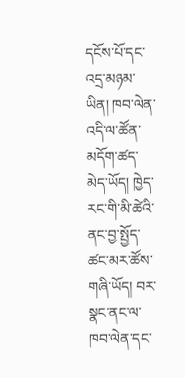དངོས་པོ་དང་འདྲ་མཉམ་ཡིན། ཁབ་ལེན་འདི་ལ་ཚོན་མདོག་ཚད་མེད་ཡོད། ཁྱེད་རང་གི་མི་ཚེའི་ནང་བྱ་སྤྱོད་ཚང་མར་ཚོས་གཞི་ཡོད། བར་སྣང་ནང་ལ་ཁབ་ལེན་དང་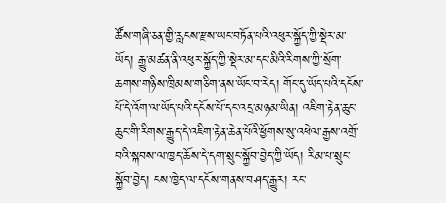ཚོས་གཞི་ཅན་གྱི་རླངས་རྫས་ཡང་བཏོན་པའི་འཕུར་སྐྱོད་ཀྱི་སྡེར་མ་ཡོད། རྒྱུ་མཚན་ནི་འཕུར་སྐྱོད་ཀྱི་སྡེར་མ་དང་མིའི་རིགས་ཀྱི་སྲོག་ཆགས་གཉིས་ཁྲིམས་གཅིག་ནས་ཡོང་བ་རེད། གོང་དུ་ཡོད་པའི་དངོས་པོ་དེ་འོག་ལ་ཡོད་པའི་དངོས་པོ་དང་འདྲ་མཉམ་ཡིན། འཇིག་རྟེན་ཆུང་ཆུང་གི་རིགས་རྒྱུད་དེ་འཇིག་རྟེན་ཆེན་པོའི་ཕྱོགས་སུ་འཕེལ་རྒྱས་འགྲོ་བའི་སྐབས་ལ་ཁྱད་ཆོས་དེ་དག་སྲུང་སྐྱོབ་བྱེད་ཀྱི་ཡོད། རིམ་པ་སྲུང་སྐྱོབ་བྱེད། ངས་ཁྱེད་ལ་དངོས་གནས་བཤད་རྒྱུར། རང་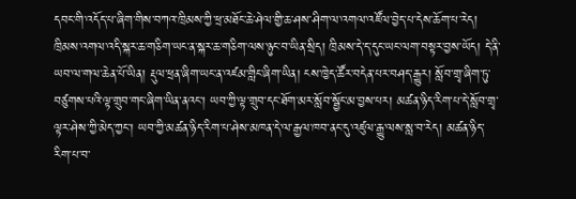དབང་གི་འདོད་པ་ཞིག་གིས་བཀའ་ཁྲིམས་ཀྱི་ཕྲ་མཐོང་ཆེ་ཤེལ་གྱི་ཆ་ཤས་ཤིག་ལ་འགལ་འཛོལ་བྱེད་པ་དེས་ཆོག་པ་རེད། ཁྲིམས་འགལ་འདི་སྐར་ཆ་གཅིག་ཡང་ན་སྐར་ཆ་གཅིག་ལས་ཉུང་བ་ཡིན་སྲིད། ཁྲིམས་དེ་ད་དུང་ཡང་ལག་བསྟར་བྱས་ཡོད། དེ་ནི་ཡབ་ལ་གལ་ཆེན་པོ་ཡིན། རྡུལ་ཕྲན་ཞིག་ཡང་ན་འཛམ་གླིང་ཞིག་ཡིན། ངས་ཁྱེད་ཚོར་བདེན་པར་བཤད་རྒྱུར། སློབ་གྲྭ་ཞིག་ཏུ་བཙུགས་པའི་ལྟ་གྲུབ་གང་ཞིག་ཡིན་ནའང་། ཡབ་ཀྱི་ལྟ་གྲུབ་དང་ཐོག་མར་སློབ་སྦྱོང་མ་བྱས་པར། མཚན་ཉིད་རིག་པ་དེ་སློབ་གྲྭ་ལྟར་ཤེས་ཀྱི་མེད་ཀྱང་། ཡབ་ཀྱི་མཚན་ཉིད་རིག་པ་ཤེས་མཁན་དེ་ལ་རྒྱལ་ཁབ་ནང་དུ་འཛུལ་རྒྱུ་ལས་སླ་བ་རེད། མཚན་ཉིད་རིག་པ་བ་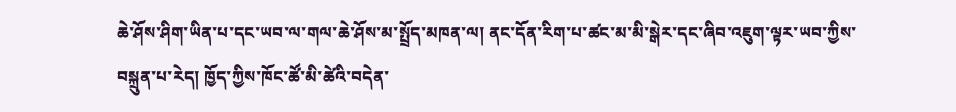ཆེ་ཤོས་ཤིག་ཡིན་པ་དང་ཡབ་ལ་གལ་ཆེ་ཤོས་མ་སྤྲོད་མཁན་ལ། ནང་དོན་རིག་པ་ཚང་མ་མི་སྒེར་དང་ཞིབ་འཇུག་ལྟར་ཡབ་ཀྱིས་བསྐྲུན་པ་རེད། ཁྱོད་ཀྱིས་ཁོང་ཚོ་མི་ཚེའི་བདེན་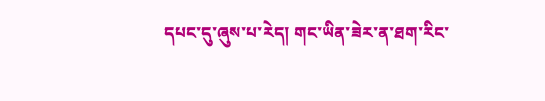དཔང་དུ་ཞུས་པ་རེད། གང་ཡིན་ཟེར་ན་ཐག་རིང་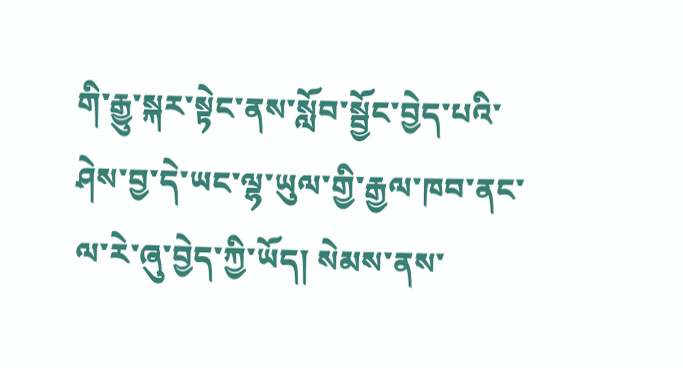གི་རྒྱུ་སྐར་སྟེང་ནས་སློབ་སྦྱོང་བྱེད་པའི་ཤེས་བྱ་དེ་ཡང་ལྷ་ཡུལ་གྱི་རྒྱལ་ཁབ་ནང་ལ་རེ་ཞུ་བྱེད་ཀྱི་ཡོད། སེམས་ནས་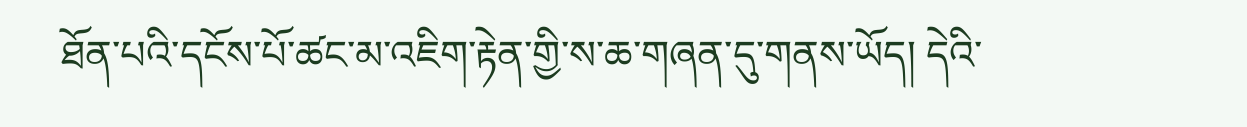ཐོན་པའི་དངོས་པོ་ཚང་མ་འཇིག་རྟེན་གྱི་ས་ཆ་གཞན་དུ་གནས་ཡོད། དེའི་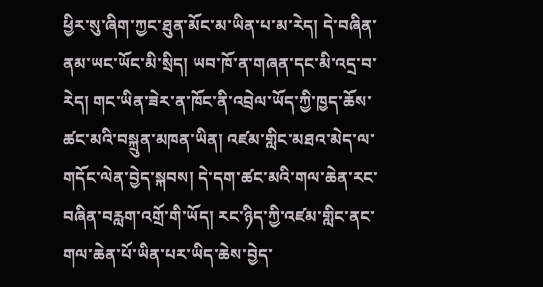ཕྱིར་སུ་ཞིག་ཀྱང་ཐུན་མོང་མ་ཡིན་པ་མ་རེད། དེ་བཞིན་ནམ་ཡང་ཡོང་མི་སྲིད། ཡབ་ཁོ་ན་གཞན་དང་མི་འདྲ་བ་རེད། གང་ཡིན་ཟེར་ན་ཁོང་ནི་འབྲེལ་ཡོད་ཀྱི་ཁྱད་ཆོས་ཚང་མའི་བསྐྲུན་མཁན་ཡིན། འཛམ་གླིང་མཐའ་མེད་ལ་གདོང་ལེན་བྱེད་སྐབས། དེ་དག་ཚང་མའི་གལ་ཆེན་རང་བཞིན་བརླག་འགྲོ་གི་ཡོད། རང་ཉིད་ཀྱི་འཛམ་གླིང་ནང་གལ་ཆེན་པོ་ཡིན་པར་ཡིད་ཆེས་བྱེད་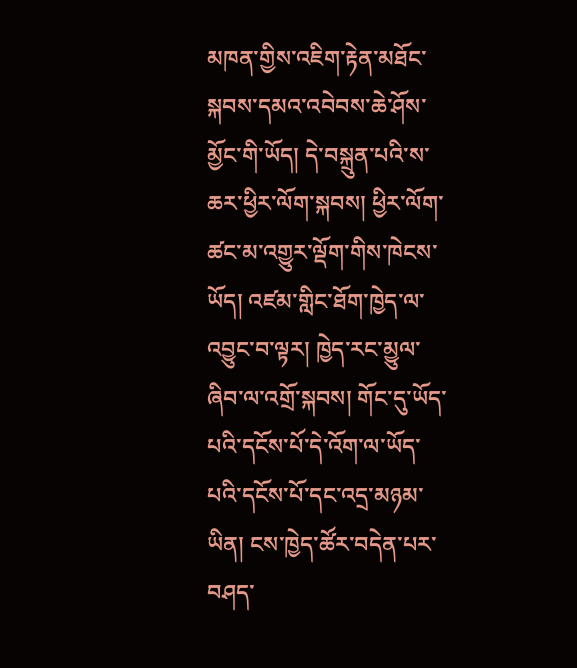མཁན་གྱིས་འཇིག་རྟེན་མཐོང་སྐབས་དམའ་འབེབས་ཆེ་ཤོས་མྱོང་གི་ཡོད། དེ་བསྐྲུན་པའི་ས་ཆར་ཕྱིར་ལོག་སྐབས། ཕྱིར་ལོག་ཚང་མ་འགྱུར་ལྡོག་གིས་ཁེངས་ཡོད། འཛམ་གླིང་ཐོག་ཁྱེད་ལ་འབྱུང་བ་ལྟར། ཁྱེད་རང་མྱུལ་ཞིབ་ལ་འགྲོ་སྐབས། གོང་དུ་ཡོད་པའི་དངོས་པོ་དེ་འོག་ལ་ཡོད་པའི་དངོས་པོ་དང་འདྲ་མཉམ་ཡིན། ངས་ཁྱེད་ཚོར་བདེན་པར་བཤད་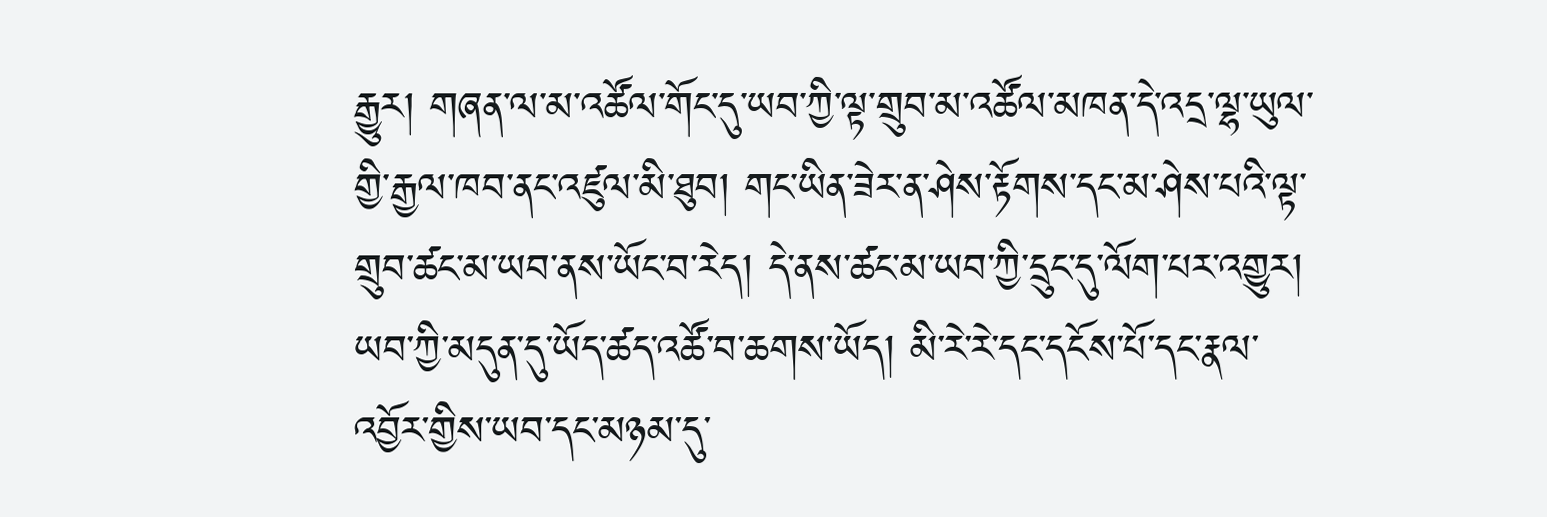རྒྱུར། གཞན་ལ་མ་འཚོལ་གོང་དུ་ཡབ་ཀྱི་ལྟ་གྲུབ་མ་འཚོལ་མཁན་དེ་འདྲ་ལྷ་ཡུལ་གྱི་རྒྱལ་ཁབ་ནང་འཛུལ་མི་ཐུབ། གང་ཡིན་ཟེར་ན་ཤེས་རྟོགས་དང་མ་ཤེས་པའི་ལྟ་གྲུབ་ཚང་མ་ཡབ་ནས་ཡོང་བ་རེད། དེ་ནས་ཚང་མ་ཡབ་ཀྱི་དྲུང་དུ་ལོག་པར་འགྱུར། ཡབ་ཀྱི་མདུན་དུ་ཡོད་ཚད་འཚོ་བ་ཆགས་ཡོད། མི་རེ་རེ་དང་དངོས་པོ་དང་རྣལ་འབྱོར་གྱིས་ཡབ་དང་མཉམ་དུ་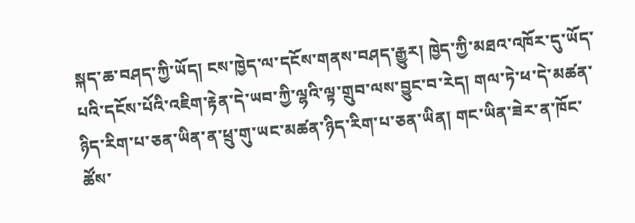སྐད་ཆ་བཤད་ཀྱི་ཡོད། ངས་ཁྱེད་ལ་དངོས་གནས་བཤད་རྒྱུར། ཁྱེད་ཀྱི་མཐའ་འཁོར་དུ་ཡོད་པའི་དངོས་པོའི་འཇིག་རྟེན་དེ་ཡབ་ཀྱི་ལྷའི་ལྟ་གྲུབ་ལས་བྱུང་བ་རེད། གལ་ཏེ་ཕ་དེ་མཚན་ཉིད་རིག་པ་ཅན་ཡིན་ན་ཕྲུ་གུ་ཡང་མཚན་ཉིད་རིག་པ་ཅན་ཡིན། གང་ཡིན་ཟེར་ན་ཁོང་ཚོས་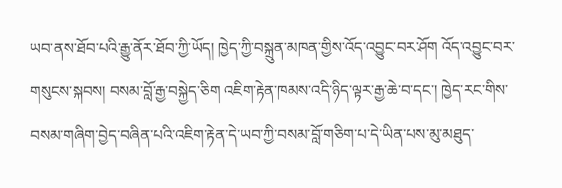ཡབ་ནས་ཐོབ་པའི་རྒྱུ་ནོར་ཐོབ་ཀྱི་ཡོད། ཁྱེད་ཀྱི་བསྐྲུན་མཁན་གྱིས་འོད་འབྱུང་བར་ཤོག འོད་འབྱུང་བར་གསུངས་སྐབས། བསམ་བློ་རྒྱ་བསྐྱེད་ཅིག འཇིག་རྟེན་ཁམས་འདི་ཉིད་ལྟར་རྒྱ་ཆེ་བ་དང་། ཁྱེད་རང་གིས་བསམ་གཞིག་བྱེད་བཞིན་པའི་འཇིག་རྟེན་དེ་ཡབ་ཀྱི་བསམ་བློ་གཅིག་པ་དེ་ཡིན་པས་མུ་མཐུད་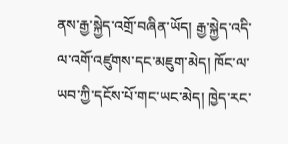ནས་རྒྱ་སྐྱེད་འགྲོ་བཞིན་ཡོད། རྒྱ་སྐྱེད་འདི་ལ་འགོ་འཛུགས་དང་མཇུག་མེད། ཁོང་ལ་ཡབ་ཀྱི་དངོས་པོ་གང་ཡང་མེད། ཁྱེད་རང་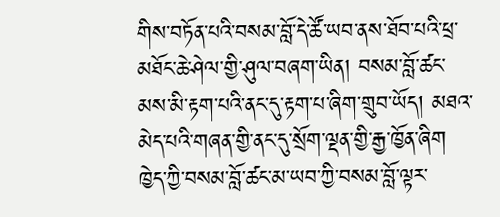གིས་བཏོན་པའི་བསམ་བློ་དེ་ཚོ་ཡབ་ནས་ཐོབ་པའི་ཕྲ་མཐོང་ཆེ་ཤེལ་གྱི་ཤུལ་བཞག་ཡིན། བསམ་བློ་ཚང་མས་མི་རྟག་པའི་ནང་དུ་རྟག་པ་ཞིག་གྲུབ་ཡོད། མཐའ་མེད་པའི་གཞན་གྱི་ནང་དུ་སྲོག་ལྡན་གྱི་རྒྱ་ཁྱོན་ཞིག ཁྱེད་ཀྱི་བསམ་བློ་ཚང་མ་ཡབ་ཀྱི་བསམ་བློ་ལྟར་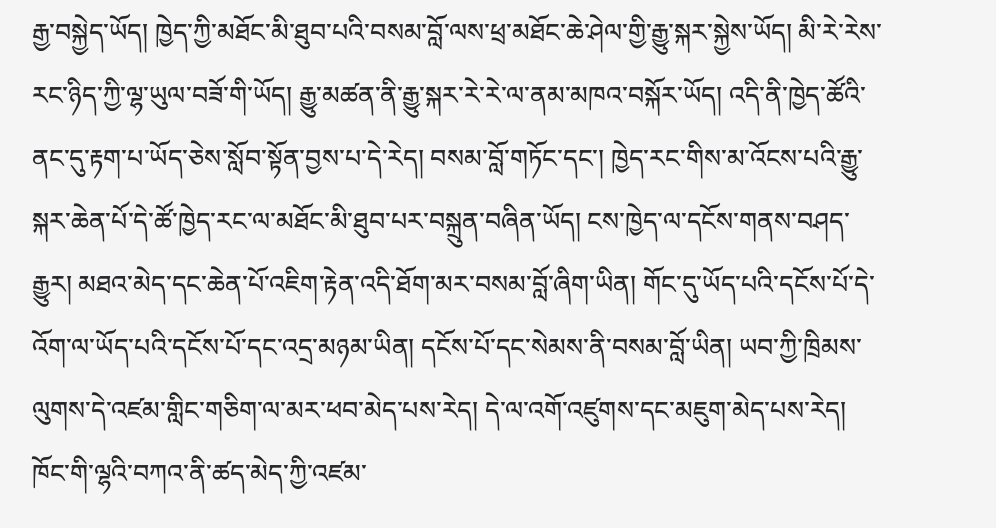རྒྱ་བསྐྱེད་ཡོད། ཁྱེད་ཀྱི་མཐོང་མི་ཐུབ་པའི་བསམ་བློ་ལས་ཕྲ་མཐོང་ཆེ་ཤེལ་གྱི་རྒྱུ་སྐར་སྐྱེས་ཡོད། མི་རེ་རེས་རང་ཉིད་ཀྱི་ལྷ་ཡུལ་བཟོ་གི་ཡོད། རྒྱུ་མཚན་ནི་རྒྱུ་སྐར་རེ་རེ་ལ་ནམ་མཁའ་བསྐོར་ཡོད། འདི་ནི་ཁྱེད་ཚོའི་ནང་དུ་རྟག་པ་ཡོད་ཅེས་སློབ་སྟོན་བྱས་པ་དེ་རེད། བསམ་བློ་གཏོང་དང་། ཁྱེད་རང་གིས་མ་འོངས་པའི་རྒྱུ་སྐར་ཆེན་པོ་དེ་ཚོ་ཁྱེད་རང་ལ་མཐོང་མི་ཐུབ་པར་བསྐྲུན་བཞིན་ཡོད། ངས་ཁྱེད་ལ་དངོས་གནས་བཤད་རྒྱུར། མཐའ་མེད་དང་ཆེན་པོ་འཇིག་རྟེན་འདི་ཐོག་མར་བསམ་བློ་ཞིག་ཡིན། གོང་དུ་ཡོད་པའི་དངོས་པོ་དེ་འོག་ལ་ཡོད་པའི་དངོས་པོ་དང་འདྲ་མཉམ་ཡིན། དངོས་པོ་དང་སེམས་ནི་བསམ་བློ་ཡིན། ཡབ་ཀྱི་ཁྲིམས་ལུགས་དེ་འཛམ་གླིང་གཅིག་ལ་མར་ཕབ་མེད་པས་རེད། དེ་ལ་འགོ་འཛུགས་དང་མཇུག་མེད་པས་རེད། ཁོང་གི་ལྷའི་བཀའ་ནི་ཚད་མེད་ཀྱི་འཛམ་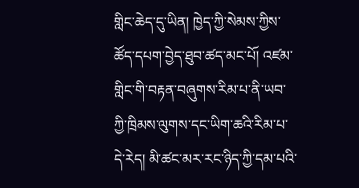གླིང་ཆེད་དུ་ཡིན། ཁྱེད་ཀྱི་སེམས་ཀྱིས་ཚོད་དཔག་བྱེད་ཐུབ་ཚད་མང་པོ། འཛམ་གླིང་གི་བརྟན་བཞུགས་རིམ་པ་ནི་ཡབ་ཀྱི་ཁྲིམས་ལུགས་དང་ཡིག་ཆའི་རིམ་པ་དེ་རེད། མི་ཚང་མར་རང་ཉིད་ཀྱི་དམ་པའི་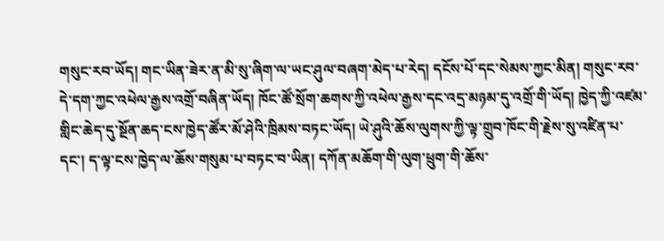གསུང་རབ་ཡོད། གང་ཡིན་ཟེར་ན་མི་སུ་ཞིག་ལ་ཡང་ཤུལ་བཞག་མེད་པ་རེད། དངོས་པོ་དང་སེམས་ཀྱང་མིན། གསུང་རབ་དེ་དག་ཀྱང་འཕེལ་རྒྱས་འགྲོ་བཞིན་ཡོད། ཁོང་ཚོ་སྲོག་ཆགས་ཀྱི་འཕེལ་རྒྱས་དང་འདྲ་མཉམ་དུ་འགྲོ་གི་ཡོད། ཁྱེད་ཀྱི་འཛམ་གླིང་ཆེད་དུ་སྔོན་ཆད་ངས་ཁྱེད་ཚོར་མོ་ཤེའི་ཁྲིམས་བཏང་ཡོད། ཡེ་ཤུའི་ཆོས་ལུགས་ཀྱི་ལྟ་གྲུབ་ཁོང་གི་རྗེས་སུ་འཛིན་པ་དང་། ད་ལྟ་ངས་ཁྱེད་ལ་ཆོས་གསུམ་པ་བཏང་བ་ཡིན། དཀོན་མཆོག་གི་ལུག་ཕྲུག་གི་ཆོས་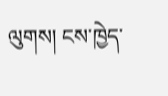ལུགས། ངས་ཁྱེད་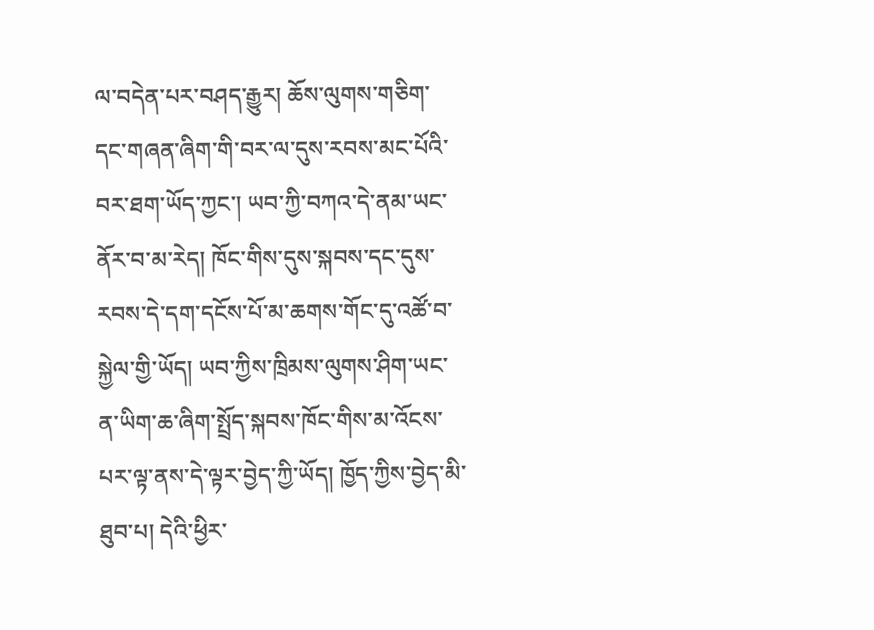ལ་བདེན་པར་བཤད་རྒྱུར། ཆོས་ལུགས་གཅིག་དང་གཞན་ཞིག་གི་བར་ལ་དུས་རབས་མང་པོའི་བར་ཐག་ཡོད་ཀྱང་། ཡབ་ཀྱི་བཀའ་དེ་ནམ་ཡང་ནོར་བ་མ་རེད། ཁོང་གིས་དུས་སྐབས་དང་དུས་རབས་དེ་དག་དངོས་པོ་མ་ཆགས་གོང་དུ་འཚོ་བ་སྐྱེལ་གྱི་ཡོད། ཡབ་ཀྱིས་ཁྲིམས་ལུགས་ཤིག་ཡང་ན་ཡིག་ཆ་ཞིག་སྤྲོད་སྐབས་ཁོང་གིས་མ་འོངས་པར་ལྟ་ནས་དེ་ལྟར་བྱེད་ཀྱི་ཡོད། ཁྱོད་ཀྱིས་བྱེད་མི་ཐུབ་པ། དེའི་ཕྱིར་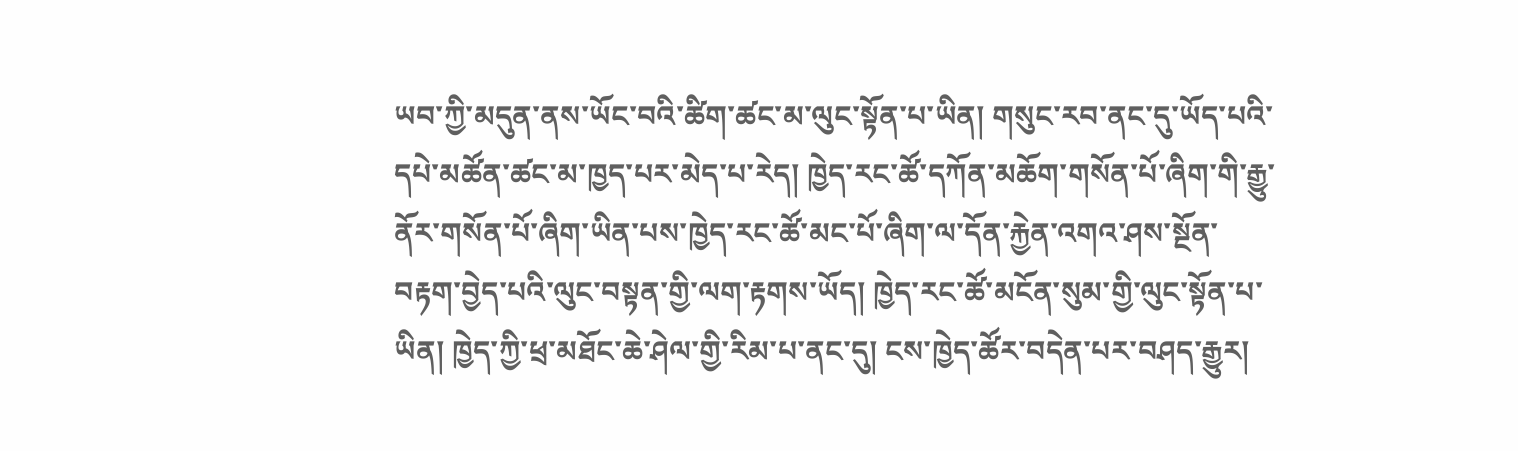ཡབ་ཀྱི་མདུན་ནས་ཡོང་བའི་ཚིག་ཚང་མ་ལུང་སྟོན་པ་ཡིན། གསུང་རབ་ནང་དུ་ཡོད་པའི་དཔེ་མཚོན་ཚང་མ་ཁྱད་པར་མེད་པ་རེད། ཁྱེད་རང་ཚོ་དཀོན་མཆོག་གསོན་པོ་ཞིག་གི་རྒྱུ་ནོར་གསོན་པོ་ཞིག་ཡིན་པས་ཁྱེད་རང་ཚོ་མང་པོ་ཞིག་ལ་དོན་རྐྱེན་འགའ་ཤས་སྔོན་བརྟག་བྱེད་པའི་ལུང་བསྟན་གྱི་ལག་རྟགས་ཡོད། ཁྱེད་རང་ཚོ་མངོན་སུམ་གྱི་ལུང་སྟོན་པ་ཡིན། ཁྱེད་ཀྱི་ཕྲ་མཐོང་ཆེ་ཤེལ་གྱི་རིམ་པ་ནང་དུ། ངས་ཁྱེད་ཚོར་བདེན་པར་བཤད་རྒྱུར།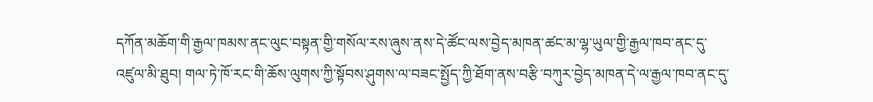དཀོན་མཆོག་གི་རྒྱལ་ཁམས་ནང་ལུང་བསྟན་གྱི་གསོལ་རས་ཞུས་ནས་དེ་ཚོང་ལས་བྱེད་མཁན་ཚང་མ་ལྷ་ཡུལ་གྱི་རྒྱལ་ཁབ་ནང་དུ་འཛུལ་མི་ཐུབ། གལ་ཏེ་ཁོ་རང་གི་ཆོས་ལུགས་ཀྱི་སྟོབས་ཤུགས་ལ་བཟང་སྤྱོད་ཀྱི་ཐོག་ནས་བརྩི་བཀུར་བྱེད་མཁན་དེ་ལ་རྒྱལ་ཁབ་ནང་དུ་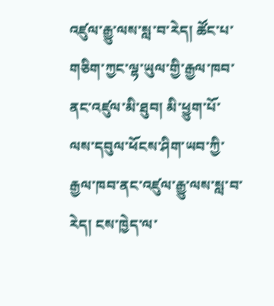འཛུལ་རྒྱུ་ལས་སླ་བ་རེད། ཚོང་པ་གཅིག་ཀྱང་ལྷ་ཡུལ་གྱི་རྒྱལ་ཁབ་ནང་འཛུལ་མི་ཐུབ། མི་ཕྱུག་པོ་ལས་དབུལ་ཕོངས་ཤིག་ཡབ་ཀྱི་རྒྱལ་ཁབ་ནང་འཛུལ་རྒྱུ་ལས་སླ་བ་རེད། ངས་ཁྱེད་ལ་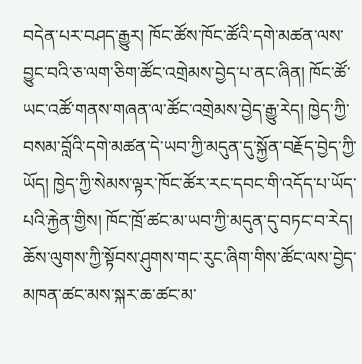བདེན་པར་བཤད་རྒྱུར། ཁོང་ཚོས་ཁོང་ཚོའི་དགེ་མཚན་ལས་བྱུང་བའི་ཅ་ལག་ཅིག་ཚོང་འགྲེམས་བྱེད་པ་ནང་ཞིན། ཁོང་ཚོ་ཡང་འཚོ་གནས་གཞན་ལ་ཚོང་འགྲེམས་བྱེད་རྒྱུ་རེད། ཁྱེད་ཀྱི་བསམ་བློའི་དགེ་མཚན་དེ་ཡབ་ཀྱི་མདུན་དུ་སྐྱོན་བརྗོད་བྱེད་ཀྱི་ཡོད། ཁྱེད་ཀྱི་སེམས་ལྟར་ཁོང་ཚོར་རང་དབང་གི་འདོད་པ་ཡོད་པའི་རྐྱེན་གྱིས། ཁོང་ཁྲོ་ཚང་མ་ཡབ་ཀྱི་མདུན་དུ་བཏང་བ་རེད། ཆོས་ལུགས་ཀྱི་སྟོབས་ཤུགས་གང་རུང་ཞིག་གིས་ཚོང་ལས་བྱེད་མཁན་ཚང་མས་སྐར་ཆ་ཚང་མ་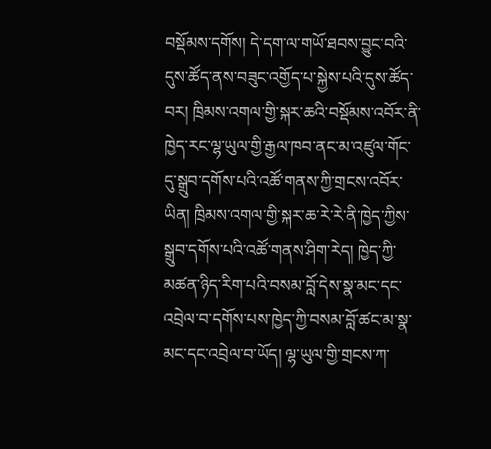བསྡོམས་དགོས། དེ་དག་ལ་གཡོ་ཐབས་བྱུང་བའི་དུས་ཚོད་ནས་བཟུང་འགྱོད་པ་སྐྱེས་པའི་དུས་ཚོད་བར། ཁྲིམས་འགལ་གྱི་སྐར་ཆའི་བསྡོམས་འབོར་ནི་ཁྱེད་རང་ལྷ་ཡུལ་གྱི་རྒྱལ་ཁབ་ནང་མ་འཛུལ་གོང་དུ་སྒྲུབ་དགོས་པའི་འཚོ་གནས་ཀྱི་གྲངས་འབོར་ཡིན། ཁྲིམས་འགལ་གྱི་སྐར་ཆ་རེ་རེ་ནི་ཁྱེད་ཀྱིས་སྒྲུབ་དགོས་པའི་འཚོ་གནས་ཤིག་རེད། ཁྱེད་ཀྱི་མཚན་ཉིད་རིག་པའི་བསམ་བློ་དེས་སྣ་མང་དང་འབྲེལ་བ་དགོས་པས་ཁྱེད་ཀྱི་བསམ་བློ་ཚང་མ་སྣ་མང་དང་འབྲེལ་བ་ཡོད། ལྷ་ཡུལ་གྱི་གྲངས་ཀ་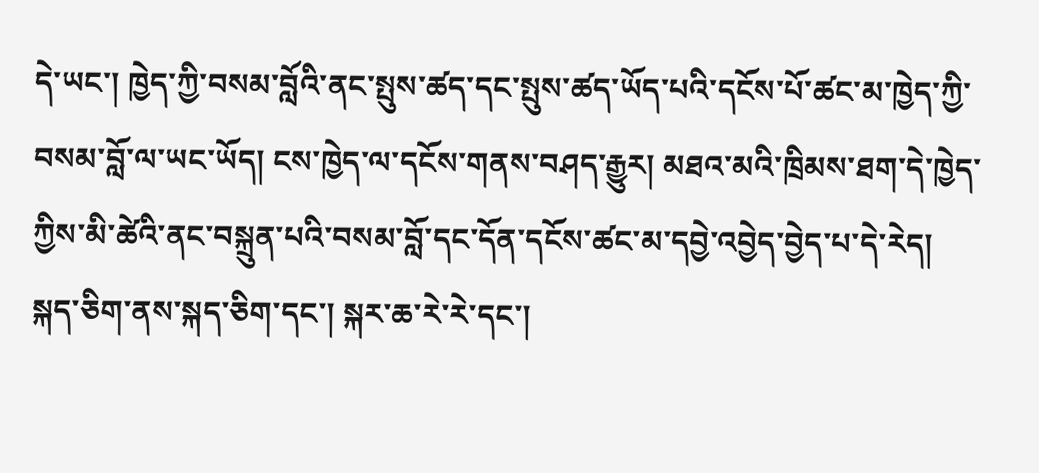དེ་ཡང་། ཁྱེད་ཀྱི་བསམ་བློའི་ནང་སྤུས་ཚད་དང་སྤུས་ཚད་ཡོད་པའི་དངོས་པོ་ཚང་མ་ཁྱེད་ཀྱི་བསམ་བློ་ལ་ཡང་ཡོད། ངས་ཁྱེད་ལ་དངོས་གནས་བཤད་རྒྱུར། མཐའ་མའི་ཁྲིམས་ཐག་དེ་ཁྱེད་ཀྱིས་མི་ཚེའི་ནང་བསྐྲུན་པའི་བསམ་བློ་དང་དོན་དངོས་ཚང་མ་དབྱེ་འབྱེད་བྱེད་པ་དེ་རེད། སྐད་ཅིག་ནས་སྐད་ཅིག་དང་། སྐར་ཆ་རེ་རེ་དང་།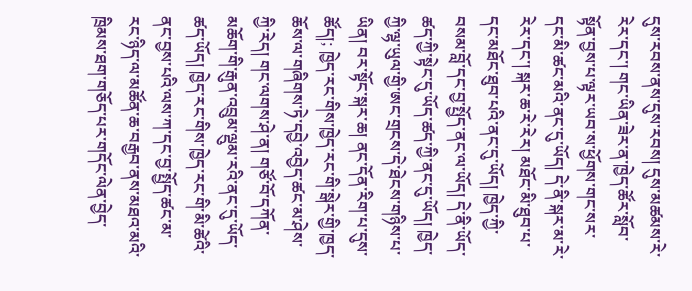དུས་རབས་ནས་དུས་རབས། དུས་མཚམས་རེ་རེར་དང་། གང་ཡིན་ཟེར་ན་ཁྱེད་ཚོར་སློབ་སྟོན་བྱས་པ་ལྟར་ཡབ་ས་ཕྱོགས་གང་སར་དང་མི་ཚང་མའི་ནང་དུ་ཡོད། དེ་ནི་སྐར་མ་རེ་རེར་དང་། སྐར་ཆ་རེ་རེར། མཐོང་མི་ཐུབ་པ་དང་མཐོང་ཐུབ་པའི་ནང་དུ་ཡོད། ཁྱེད་ཀྱི་བསམ་བློ་དང་བྱ་སྤྱོད་ནང་ལ་ཡོད། དེ་ནི་ཡོད་ཚད་ཀྱི་སྟེང་དུ་ཡོད་ཚད་ཀྱི་ནང་དུ་ཡོད། ཁྱེད་ཀྱི་ལྷ་ཡུལ་གྱི་ཨང་གྲངས་དེ་ཐེངས་གཉིས་པ་ཡིན། བར་སྟོང་སྐར་ཆ། ནང་དོན་རིག་པ་དུས་ཚོད།; ཁྱེད་རང་གིས་ཁྱེད་རང་གི་སྒེར་གྱི་ཁྱད་ཆོས་ལ་གཞིགས་ཏེ་དབྱེ་འབྱེད་ཚང་མ་ཤེས་ཀྱི་རེད། གང་ལགས་ཤེ་ན། གཙོ་བོ་དཀོན་མཆོག་གི་རྒུན་འབྲུམ་ལྡུམ་རའི་ནང་དུ་ཡོད་ཚད་ཡོད། ཁྱེད་རང་གིས་ཁྱེད་རང་གི་མི་ཚེའི་ནང་བྱས་པའི་ལས་ཀ་དང་བྱ་སྤྱོད་ཚང་མ་རང་ཉིད་ལ་མཚོན་ཆ་བརྒྱབ་ནས་མཐའ་མའི་ཁྲིམས་ཐག་གཅོད་པར་གདོང་ལེན་བྱེད་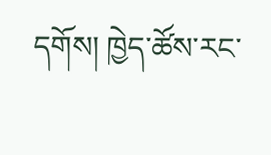དགོས། ཁྱེད་ཚོས་རང་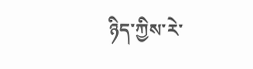ཉིད་ཀྱིས་རེ་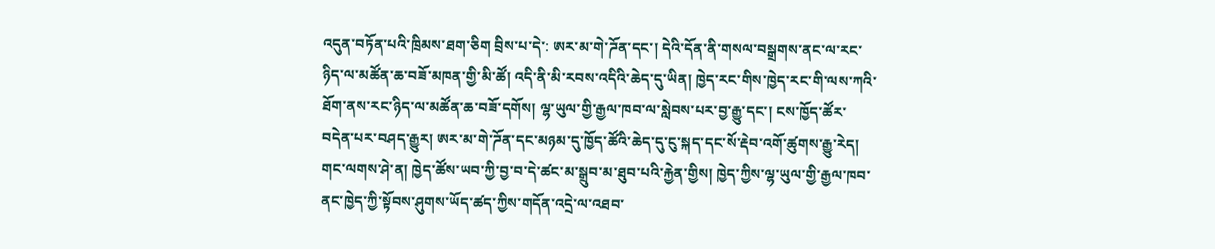འདུན་བཏོན་པའི་ཁྲིམས་ཐག་ཅིག བྲིས་པ་དེ་: ཨར་མ་གེ་ཌོན་དང་། དེའི་དོན་ནི་གསལ་བསྒྲགས་ནང་ལ་རང་ཉིད་ལ་མཚོན་ཆ་བཟོ་མཁན་གྱི་མི་ཚོ། འདི་ནི་མི་རབས་འདིའི་ཆེད་དུ་ཡིན། ཁྱེད་རང་གིས་ཁྱེད་རང་གི་ལས་ཀའི་ཐོག་ནས་རང་ཉིད་ལ་མཚོན་ཆ་བཟོ་དགོས། ལྷ་ཡུལ་གྱི་རྒྱལ་ཁབ་ལ་སླེབས་པར་བྱ་རྒྱུ་དང་། ངས་ཁྱོད་ཚོར་བདེན་པར་བཤད་རྒྱུར། ཨར་མ་གེ་ཌོན་དང་མཉམ་དུ་ཁྱོད་ཚོའི་ཆེད་དུ་ངུ་སྐད་དང་སོ་རྡེབ་འགོ་ཚུགས་རྒྱུ་རེད། གང་ལགས་ཤེ་ན། ཁྱེད་ཚོས་ཡབ་ཀྱི་བྱ་བ་དེ་ཚང་མ་སྒྲུབ་མ་ཐུབ་པའི་རྐྱེན་གྱིས། ཁྱེད་ཀྱིས་ལྷ་ཡུལ་གྱི་རྒྱལ་ཁབ་ནང་ཁྱེད་ཀྱི་སྟོབས་ཤུགས་ཡོད་ཚད་ཀྱིས་གདོན་འདྲེ་ལ་འཐབ་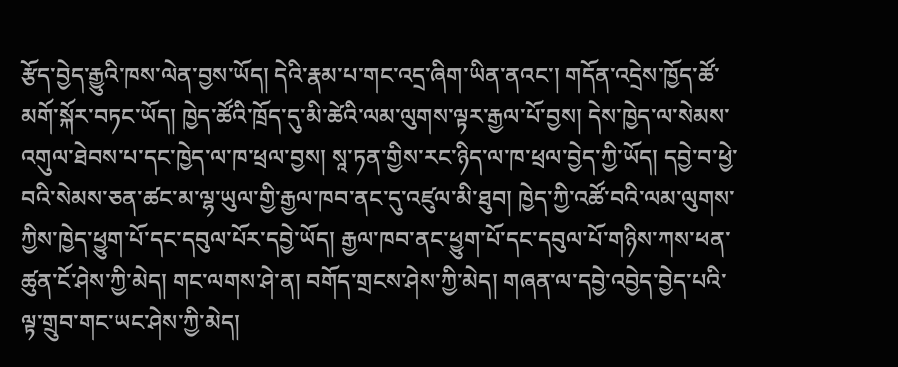རྩོད་བྱེད་རྒྱུའི་ཁས་ལེན་བྱས་ཡོད། དེའི་རྣམ་པ་གང་འདྲ་ཞིག་ཡིན་ནའང་། གདོན་འདྲེས་ཁྱོད་ཚོ་མགོ་སྐོར་བཏང་ཡོད། ཁྱེད་ཚོའི་ཁྲོད་དུ་མི་ཚེའི་ལམ་ལུགས་ལྟར་རྒྱལ་པོ་བྱས། དེས་ཁྱེད་ལ་སེམས་འགུལ་ཐེབས་པ་དང་ཁྱེད་ལ་ཁ་ཕྲལ་བྱས། སཱ་ཏན་གྱིས་རང་ཉིད་ལ་ཁ་ཕྲལ་བྱེད་ཀྱི་ཡོད། དབྱེ་བ་ཕྱེ་བའི་སེམས་ཅན་ཚང་མ་ལྷ་ཡུལ་གྱི་རྒྱལ་ཁབ་ནང་དུ་འཛུལ་མི་ཐུབ། ཁྱེད་ཀྱི་འཚོ་བའི་ལམ་ལུགས་ཀྱིས་ཁྱེད་ཕྱུག་པོ་དང་དབུལ་པོར་དབྱེ་ཡོད། རྒྱལ་ཁབ་ནང་ཕྱུག་པོ་དང་དབུལ་པོ་གཉིས་ཀས་ཕན་ཚུན་ངོ་ཤེས་ཀྱི་མེད། གང་ལགས་ཤེ་ན། བགོད་གྲངས་ཤེས་ཀྱི་མེད། གཞན་ལ་དབྱེ་འབྱེད་བྱེད་པའི་ལྟ་གྲུབ་གང་ཡང་ཤེས་ཀྱི་མེད།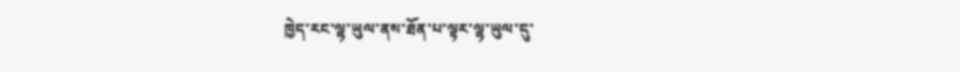ཁྱེད་རང་ལྷ་ཡུལ་ནས་ཐོན་པ་ལྟར་ལྷ་ཡུལ་དུ་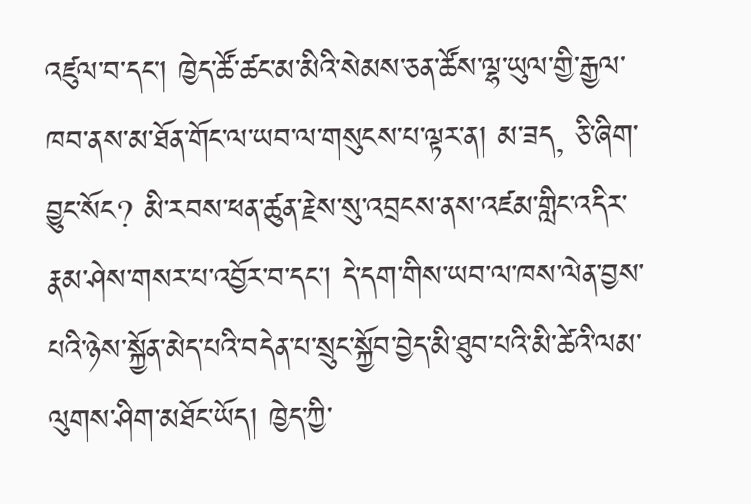འཛུལ་བ་དང་། ཁྱེད་ཚོ་ཚང་མ་མིའི་སེམས་ཅན་ཚོས་ལྷ་ཡུལ་གྱི་རྒྱལ་ཁབ་ནས་མ་ཐོན་གོང་ལ་ཡབ་ལ་གསུངས་པ་ལྟར་ན། མ་ཟད, ཅི་ཞིག་བྱུང་སོང? མི་རབས་ཕན་ཚུན་རྗེས་སུ་འབྲངས་ནས་འཛམ་གླིང་འདིར་རྣམ་ཤེས་གསར་པ་འབྱོར་བ་དང་། དེ་དག་གིས་ཡབ་ལ་ཁས་ལེན་བྱས་པའི་ཉེས་སྐྱོན་མེད་པའི་བདེན་པ་སྲུང་སྐྱོབ་བྱེད་མི་ཐུབ་པའི་མི་ཚེའི་ལམ་ལུགས་ཤིག་མཐོང་ཡོད། ཁྱེད་ཀྱི་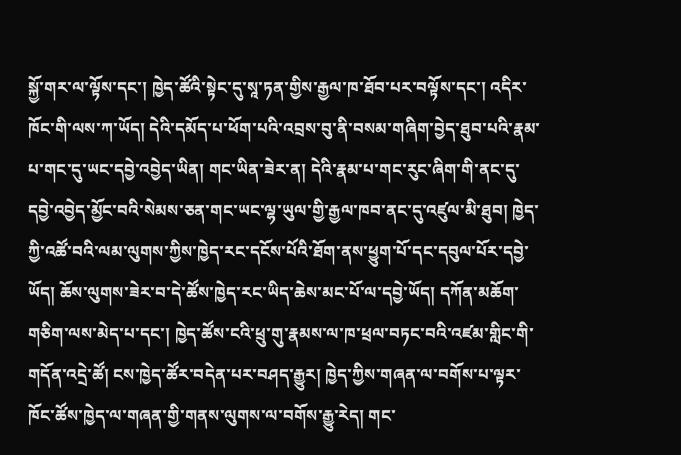སྐྱོ་གར་ལ་ལྟོས་དང་། ཁྱེད་ཚོའི་སྟེང་དུ་སཱ་ཏན་གྱིས་རྒྱལ་ཁ་ཐོབ་པར་བལྟོས་དང་། འདིར་ཁོང་གི་ལས་ཀ་ཡོད། དེའི་དམོད་པ་ཕོག་པའི་འབྲས་བུ་ནི་བསམ་གཞིག་བྱེད་ཐུབ་པའི་རྣམ་པ་གང་དུ་ཡང་དབྱེ་འབྱེད་ཡིན། གང་ཡིན་ཟེར་ན། དེའི་རྣམ་པ་གང་རུང་ཞིག་གི་ནང་དུ་དབྱེ་འབྱེད་མྱོང་བའི་སེམས་ཅན་གང་ཡང་ལྷ་ཡུལ་གྱི་རྒྱལ་ཁབ་ནང་དུ་འཛུལ་མི་ཐུབ། ཁྱེད་ཀྱི་འཚོ་བའི་ལམ་ལུགས་ཀྱིས་ཁྱེད་རང་དངོས་པོའི་ཐོག་ནས་ཕྱུག་པོ་དང་དབུལ་པོར་དབྱེ་ཡོད། ཆོས་ལུགས་ཟེར་བ་དེ་ཚོས་ཁྱེད་རང་ཡིད་ཆེས་མང་པོ་ལ་དབྱེ་ཡོད། དཀོན་མཆོག་གཅིག་ལས་མེད་པ་དང་། ཁྱེད་ཚོས་ངའི་ཕྲུ་གུ་རྣམས་ལ་ཁ་ཕྲལ་བཏང་བའི་འཛམ་གླིང་གི་གདོན་འདྲེ་ཚོ། ངས་ཁྱེད་ཚོར་བདེན་པར་བཤད་རྒྱུར། ཁྱེད་ཀྱིས་གཞན་ལ་བགོས་པ་ལྟར་ཁོང་ཚོས་ཁྱེད་ལ་གཞན་གྱི་གནས་ལུགས་ལ་བགོས་རྒྱུ་རེད། གང་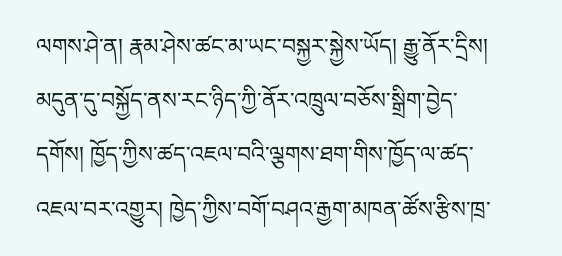ལགས་ཤེ་ན། རྣམ་ཤེས་ཚང་མ་ཡང་བསྐྱར་སྐྱེས་ཡོད། རྒྱུ་ནོར་དྲིས། མདུན་དུ་བསྐྱོད་ནས་རང་ཉིད་ཀྱི་ནོར་འཁྲུལ་བཅོས་སྒྲིག་བྱེད་དགོས། ཁྱོད་ཀྱིས་ཚད་འཇལ་བའི་ལྕགས་ཐག་གིས་ཁྱོད་ལ་ཚད་འཇལ་བར་འགྱུར། ཁྱེད་ཀྱིས་བགོ་བཤའ་རྒྱག་མཁན་ཚོས་རྩིས་ཁྲ་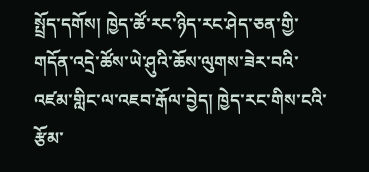སྤྲོད་དགོས། ཁྱེད་ཚོ་རང་ཉིད་རང་ཤེད་ཅན་གྱི་གདོན་འདྲེ་ཚོས་ཡེ་ཤུའི་ཆོས་ལུགས་ཟེར་བའི་འཛམ་གླིང་ལ་འཇབ་རྒོལ་བྱེད། ཁྱེད་རང་གིས་ངའི་རྩོམ་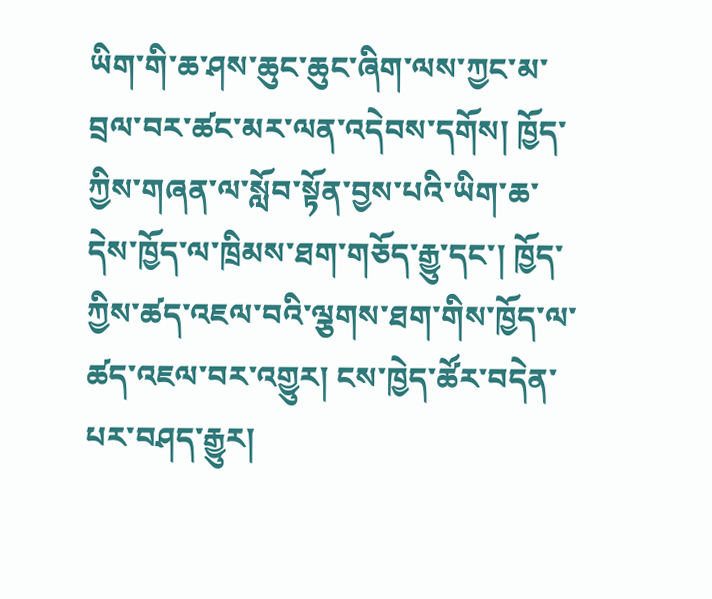ཡིག་གི་ཆ་ཤས་ཆུང་ཆུང་ཞིག་ལས་ཀྱང་མ་བྲལ་བར་ཚང་མར་ལན་འདེབས་དགོས། ཁྱོད་ཀྱིས་གཞན་ལ་སློབ་སྟོན་བྱས་པའི་ཡིག་ཆ་དེས་ཁྱོད་ལ་ཁྲིམས་ཐག་གཅོད་རྒྱུ་དང་། ཁྱོད་ཀྱིས་ཚད་འཇལ་བའི་ལྕགས་ཐག་གིས་ཁྱོད་ལ་ཚད་འཇལ་བར་འགྱུར། ངས་ཁྱེད་ཚོར་བདེན་པར་བཤད་རྒྱུར།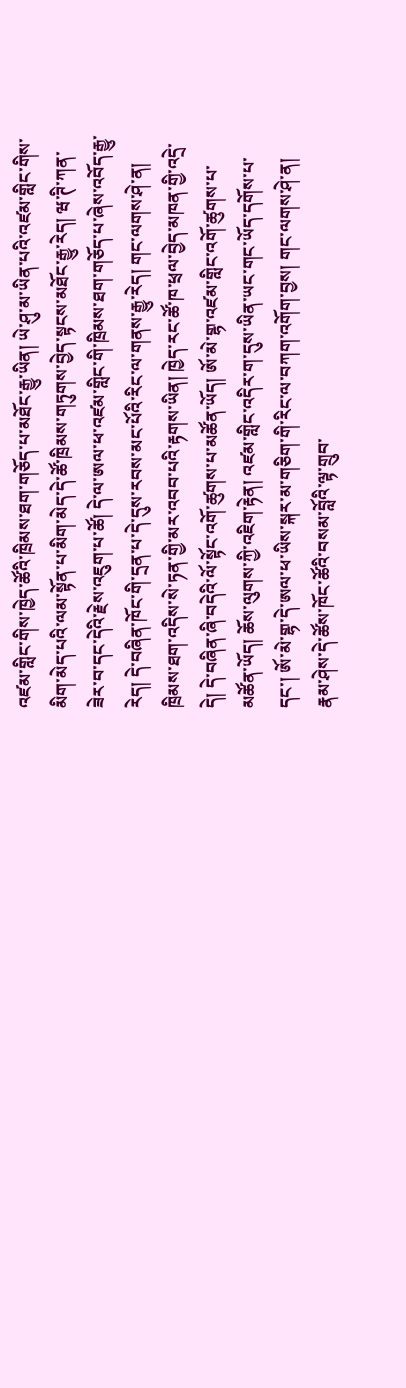འཛམ་གླིང་གིས་ཁྱེད་ཚོའི་ཁྲིམས་ཐག་གཅོད་པ་མཐོང་རྒྱུ་ཡིན། ཡེ་ཤུ་མ་ཡིན་པའི་འཛམ་གླིང་གིས་མིག་མེད་པའི་ལམ་སྟོན་པ་མིག་མེད་དེ་ཚོ་ཁྲིམས་གཏུགས་བྱེད་སྟངས་མཐོང་རྒྱུ་རེད། ཝ་ཊི་ཀན་ཟེར་བ་དང་དེའི་རྗེས་འཇུག་པ་ཚོ། དེ་ལ་ཨལ་ཕ་འཛམ་གླིང་གི་ཁྲིམས་ཐག་གཅོད་པ་ཞེས་འབོད་རྒྱུ་རེད། དེ་བཞིན་ཁོང་གི་དྲན་པ་དེ་དུས་རབས་མང་པོའི་རིང་ལ་གནས་རྒྱུ་རེད། གང་ལགས་ཤེ་ན། ཁྲིམས་ཐག་འདིས་སེ་ཏན་གྱི་མར་འབབ་པའི་རྟགས་ཡིན། ཁྱེད་རང་ཚོ་ཁ་ཕྲལ་བྱེད་མཁན་གྱི་འདྲེ་དེ། དེ་བཞིན་ཞི་བདེའི་ལོ་སྟོང་འགོ་ཚུགས་པ་མཚོན་ཡོད། ཨོ་མེ་གྷ་འཛམ་གླིང་འགོ་ཚུགས་པ་མཚོན་ཡོད། ཆོས་ལུགས་ཀྱི་འཇིག་རྟེན། འཛམ་གླིང་འདིར་ག་དུས་ཡིན་ཡང་གང་ཡོད་དགོས་པ་དང་། ཨོ་མེ་གྷ་དེ་ཨལ་ཕ་ཡིས་སྐར་མ་གཅིག་གི་རིང་ལ་བཀག་འགོག་བྱས། གང་ལགས་ཤེ་ན། རྣམ་ཤེས་དེ་ཚོས་ཁོང་ཚོའི་བསམ་བློའི་ལྟ་གྲུབ་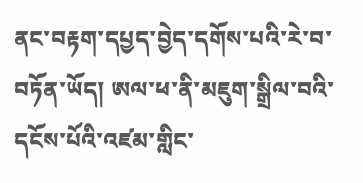ནང་བརྟག་དཔྱད་བྱེད་དགོས་པའི་རེ་བ་བཏོན་ཡོད། ཨལ་ཕ་ནི་མཇུག་སྒྲིལ་བའི་དངོས་པོའི་འཛམ་གླིང་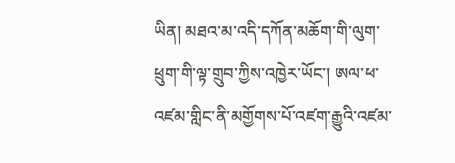ཡིན། མཐའ་མ་འདི་དཀོན་མཆོག་གི་ལུག་ཕྲུག་གི་ལྟ་གྲུབ་ཀྱིས་འཁྱེར་ཡོང་། ཨལ་ཕ་འཛམ་གླིང་ནི་མགྱོགས་པོ་འཛག་རྒྱུའི་འཛམ་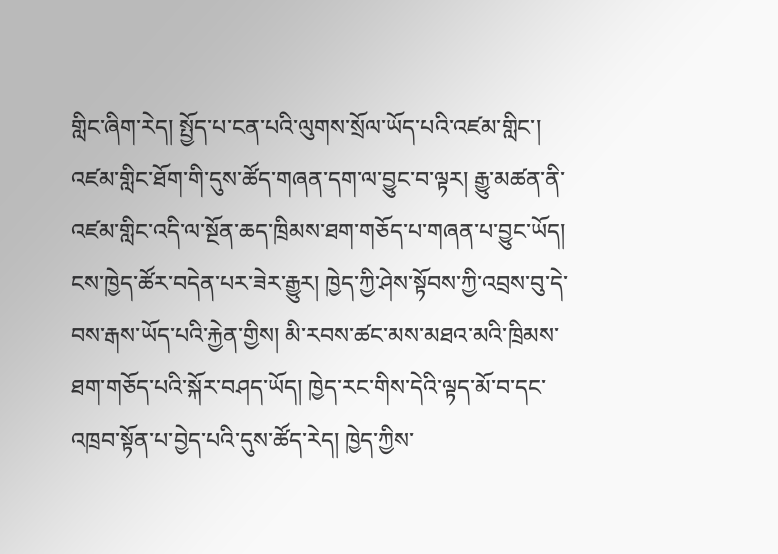གླིང་ཞིག་རེད། སྤྱོད་པ་ངན་པའི་ལུགས་སྲོལ་ཡོད་པའི་འཛམ་གླིང་། འཛམ་གླིང་ཐོག་གི་དུས་ཚོད་གཞན་དག་ལ་བྱུང་བ་ལྟར། རྒྱུ་མཚན་ནི་འཛམ་གླིང་འདི་ལ་སྔོན་ཆད་ཁྲིམས་ཐག་གཅོད་པ་གཞན་པ་བྱུང་ཡོད། ངས་ཁྱེད་ཚོར་བདེན་པར་ཟེར་རྒྱུར། ཁྱེད་ཀྱི་ཤེས་སྟོབས་ཀྱི་འབྲས་བུ་དེ་བས་རྒས་ཡོད་པའི་རྐྱེན་གྱིས། མི་རབས་ཚང་མས་མཐའ་མའི་ཁྲིམས་ཐག་གཅོད་པའི་སྐོར་བཤད་ཡོད། ཁྱེད་རང་གིས་དེའི་ལྟད་མོ་བ་དང་འཁྲབ་སྟོན་པ་བྱེད་པའི་དུས་ཚོད་རེད། ཁྱེད་ཀྱིས་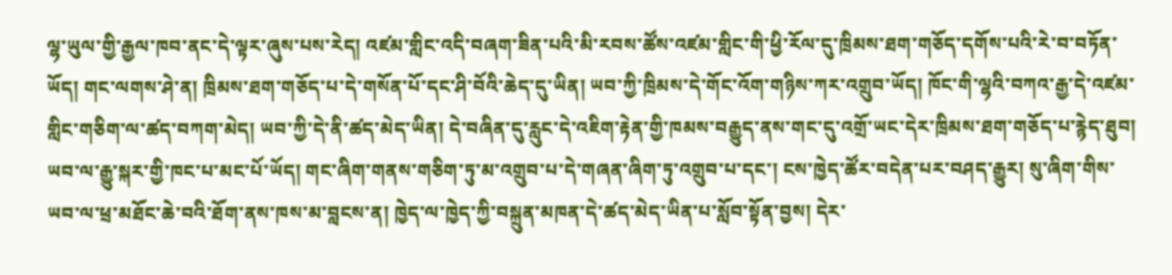ལྷ་ཡུལ་གྱི་རྒྱལ་ཁབ་ནང་དེ་ལྟར་ཞུས་པས་རེད། འཛམ་གླིང་འདི་བཞག་ཟིན་པའི་མི་རབས་ཚོས་འཛམ་གླིང་གི་ཕྱི་རོལ་དུ་ཁྲིམས་ཐག་གཅོད་དགོས་པའི་རེ་བ་བཏོན་ཡོད། གང་ལགས་ཤེ་ན། ཁྲིམས་ཐག་གཅོད་པ་དེ་གསོན་པོ་དང་ཤི་བོའི་ཆེད་དུ་ཡིན། ཡབ་ཀྱི་ཁྲིམས་དེ་གོང་འོག་གཉིས་ཀར་འགྲུབ་ཡོད། ཁོང་གི་ལྷའི་བཀའ་རྒྱ་དེ་འཛམ་གླིང་གཅིག་ལ་ཚད་བཀག་མེད། ཡབ་ཀྱི་དེ་ནི་ཚད་མེད་ཡིན། དེ་བཞིན་དུ་རླུང་དེ་འཇིག་རྟེན་གྱི་ཁམས་བརྒྱུད་ནས་གང་དུ་འགྲོ་ཡང་དེར་ཁྲིམས་ཐག་གཅོད་པ་རྙེད་ཐུབ། ཡབ་ལ་རྒྱུ་སྐར་གྱི་ཁང་པ་མང་པོ་ཡོད། གང་ཞིག་གནས་གཅིག་ཏུ་མ་འགྲུབ་པ་དེ་གཞན་ཞིག་ཏུ་འགྲུབ་པ་དང་། ངས་ཁྱེད་ཚོར་བདེན་པར་བཤད་རྒྱུར། སུ་ཞིག་གིས་ཡབ་ལ་ཕྲ་མཐོང་ཆེ་བའི་ཐོག་ནས་ཁས་མ་བླངས་ན། ཁྱེད་ལ་ཁྱེད་ཀྱི་བསྐྲུན་མཁན་དེ་ཚད་མེད་ཡིན་པ་སློབ་སྟོན་བྱས། དེར་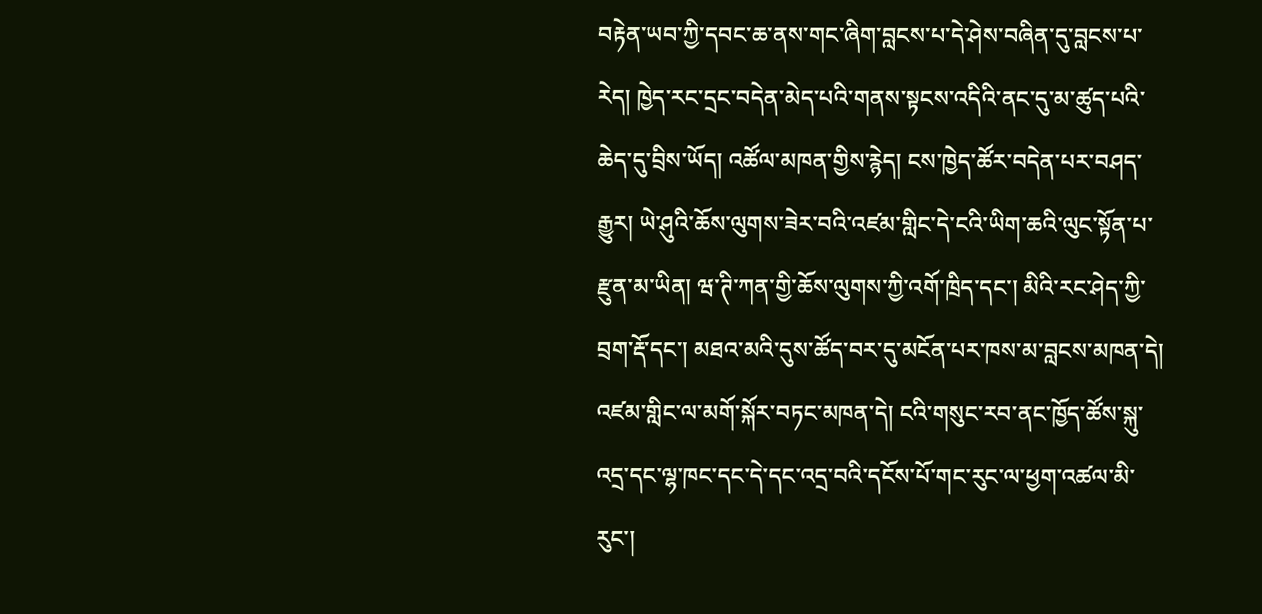བརྟེན་ཡབ་ཀྱི་དབང་ཆ་ནས་གང་ཞིག་བླངས་པ་དེ་ཤེས་བཞིན་དུ་བླངས་པ་རེད། ཁྱེད་རང་དྲང་བདེན་མེད་པའི་གནས་སྟངས་འདིའི་ནང་དུ་མ་ཚུད་པའི་ཆེད་དུ་བྲིས་ཡོད། འཚོལ་མཁན་གྱིས་རྙེད། ངས་ཁྱེད་ཚོར་བདེན་པར་བཤད་རྒྱུར། ཡེ་ཤུའི་ཆོས་ལུགས་ཟེར་བའི་འཛམ་གླིང་དེ་ངའི་ཡིག་ཆའི་ལུང་སྟོན་པ་རྫུན་མ་ཡིན། ཝ་ཊི་ཀན་གྱི་ཆོས་ལུགས་ཀྱི་འགོ་ཁྲིད་དང་། མིའི་རང་ཤེད་ཀྱི་བྲག་རྡོ་དང་། མཐའ་མའི་དུས་ཚོད་བར་དུ་མངོན་པར་ཁས་མ་བླངས་མཁན་དེ། འཛམ་གླིང་ལ་མགོ་སྐོར་བཏང་མཁན་དེ། ངའི་གསུང་རབ་ནང་ཁྱོད་ཚོས་སྐུ་འདྲ་དང་ལྷ་ཁང་དང་དེ་དང་འདྲ་བའི་དངོས་པོ་གང་རུང་ལ་ཕྱག་འཚལ་མི་རུང་།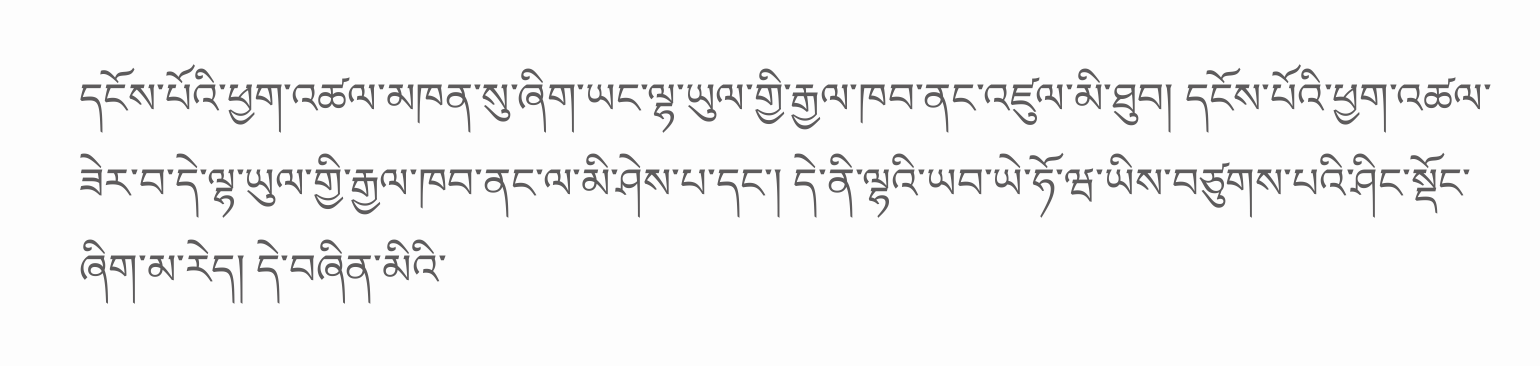དངོས་པོའི་ཕྱག་འཚལ་མཁན་སུ་ཞིག་ཡང་ལྷ་ཡུལ་གྱི་རྒྱལ་ཁབ་ནང་འཛུལ་མི་ཐུབ། དངོས་པོའི་ཕྱག་འཚལ་ཟེར་བ་དེ་ལྷ་ཡུལ་གྱི་རྒྱལ་ཁབ་ནང་ལ་མི་ཤེས་པ་དང་། དེ་ནི་ལྷའི་ཡབ་ཡེ་ཧོ་ཝ་ཡིས་བཙུགས་པའི་ཤིང་སྡོང་ཞིག་མ་རེད། དེ་བཞིན་མིའི་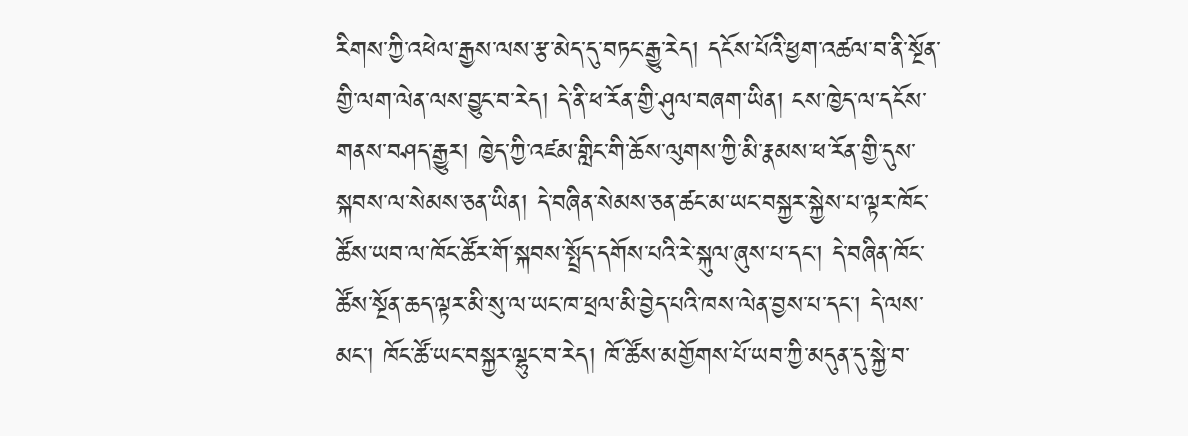རིགས་ཀྱི་འཕེལ་རྒྱས་ལས་རྩ་མེད་དུ་བཏང་རྒྱུ་རེད། དངོས་པོའི་ཕྱག་འཚལ་བ་ནི་སྔོན་གྱི་ལག་ལེན་ལས་བྱུང་བ་རེད། དེ་ནི་ཕ་རོན་གྱི་ཤུལ་བཞག་ཡིན། ངས་ཁྱེད་ལ་དངོས་གནས་བཤད་རྒྱུར། ཁྱེད་ཀྱི་འཛམ་གླིང་གི་ཆོས་ལུགས་ཀྱི་མི་རྣམས་ཕ་རོན་གྱི་དུས་སྐབས་ལ་སེམས་ཅན་ཡིན། དེ་བཞིན་སེམས་ཅན་ཚང་མ་ཡང་བསྐྱར་སྐྱེས་པ་ལྟར་ཁོང་ཚོས་ཡབ་ལ་ཁོང་ཚོར་གོ་སྐབས་སྤྲོད་དགོས་པའི་རེ་སྐུལ་ཞུས་པ་དང་། དེ་བཞིན་ཁོང་ཚོས་སྔོན་ཆད་ལྟར་མི་སུ་ལ་ཡང་ཁ་ཕྲལ་མི་བྱེད་པའི་ཁས་ལེན་བྱས་པ་དང་། དེ་ལས་མང་། ཁོང་ཚོ་ཡང་བསྐྱར་ལྷུང་བ་རེད། ཁོ་ཚོས་མགྱོགས་པོ་ཡབ་ཀྱི་མདུན་དུ་སྐྱེ་བ་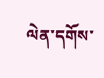ལེན་དགོས་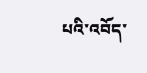པའི་འབོད་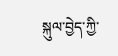སྐུལ་བྱེད་ཀྱི་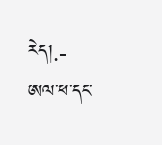རེད།.-
ཨལ་ཕ་དང་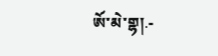ཨོ་མེ་གྷ།.-